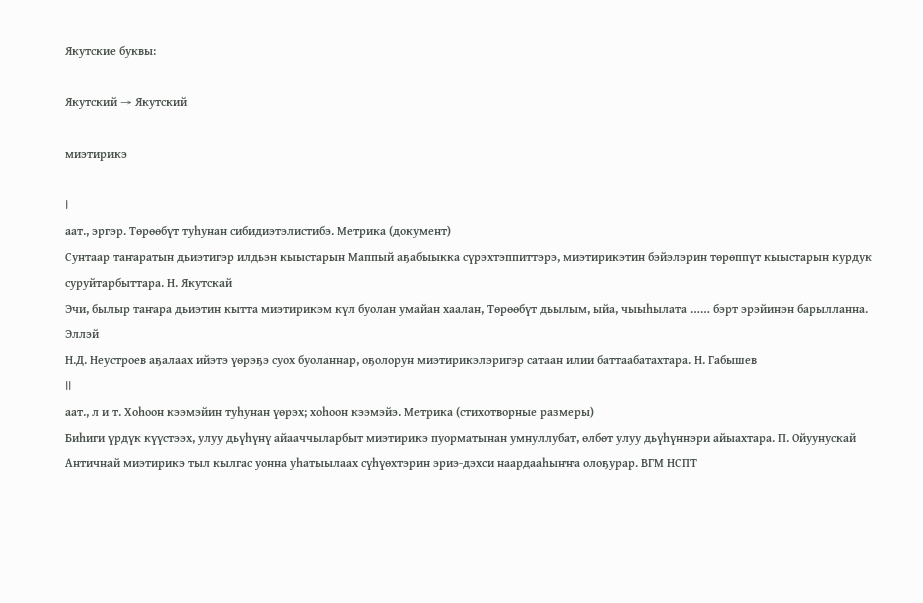Якутские буквы:

Якутский → Якутский

миэтирикэ

I
аат., эргэр. Төрөөбүт туһунан сибидиэтэлистибэ. Метрика (документ)
Сунтаар таҥаратын дьиэтигэр илдьэн кыыстарын Маппый аҕабыыкка сүрэхтэппиттэрэ, миэтирикэтин бэйэлэрин төрөппүт кыыстарын курдук суруйтарбыттара. Н. Якутскай
Эчи, былыр таҥара дьиэтин кытта миэтирикэм күл буолан умайан хаалан, Төрөөбүт дьылым, ыйа, чыыһылата …… бэрт эрэйинэн барылланна. Эллэй
Н.Д. Неустроев аҕалаах ийэтэ үөрэҕэ суох буоланнар, оҕолорун миэтирикэлэригэр сатаан илии баттаабатахтара. Н. Габышев
II
аат., л и т. Хоһоон кээмэйин туһунан үөрэх; хоһоон кээмэйэ. Метрика (стихотворные размеры)
Биһиги үрдүк күүстээх, улуу дьүһүнү айааччыларбыт миэтирикэ пуорматынан умнуллубат, өлбөт улуу дьүһүннэри айыахтара. П. Ойуунускай
Античнай миэтирикэ тыл кылгас уонна уһатыылаах сүһүөхтэрин эриэ-дэхси наардааһыҥҥа олоҕурар. ВГМ НСПТ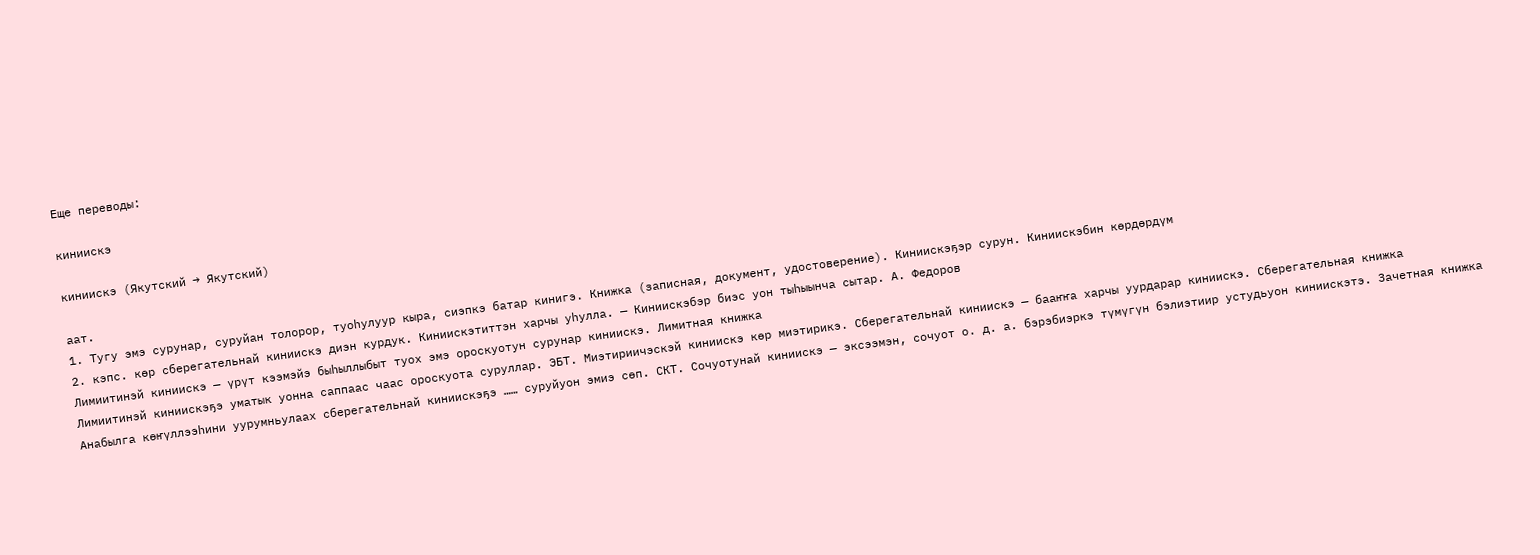Еще переводы:

киниискэ

киниискэ (Якутский → Якутский)

аат.
1. Тугу эмэ сурунар, суруйан толорор, туоһулуур кыра, сиэпкэ батар кинигэ. Книжка (записная, документ, удостоверение). Киниискэҕэр сурун. Киниискэбин көрдөрдүм
2. кэпс. көр сберегательнай киниискэ диэн курдук. Киниискэтиттэн харчы уһулла. — Киниискэбэр биэс уон тыһыынча сытар. А. Федоров
Лимиитинэй киниискэ — үрүт кээмэйэ быһыллыбыт туох эмэ ороскуотун сурунар киниискэ. Лимитная книжка
Лимиитинэй киниискэҕэ уматык уонна саппаас чаас ороскуота суруллар. ЭБТ. Миэтириичэскэй киниискэ көр миэтирикэ. Сберегательнай киниискэ — бааҥҥа харчы уурдарар киниискэ. Сберегательная книжка
Анабылга көҥүллээһини уурумньулаах сберегательнай киниискэҕэ …… суруйуон эмиэ сөп. СКТ. Сочуотунай киниискэ — эксээмэн, сочуот о. д. а. бэрэбиэркэ түмүгүн бэлиэтиир устудьуон киниискэтэ. Зачетная книжка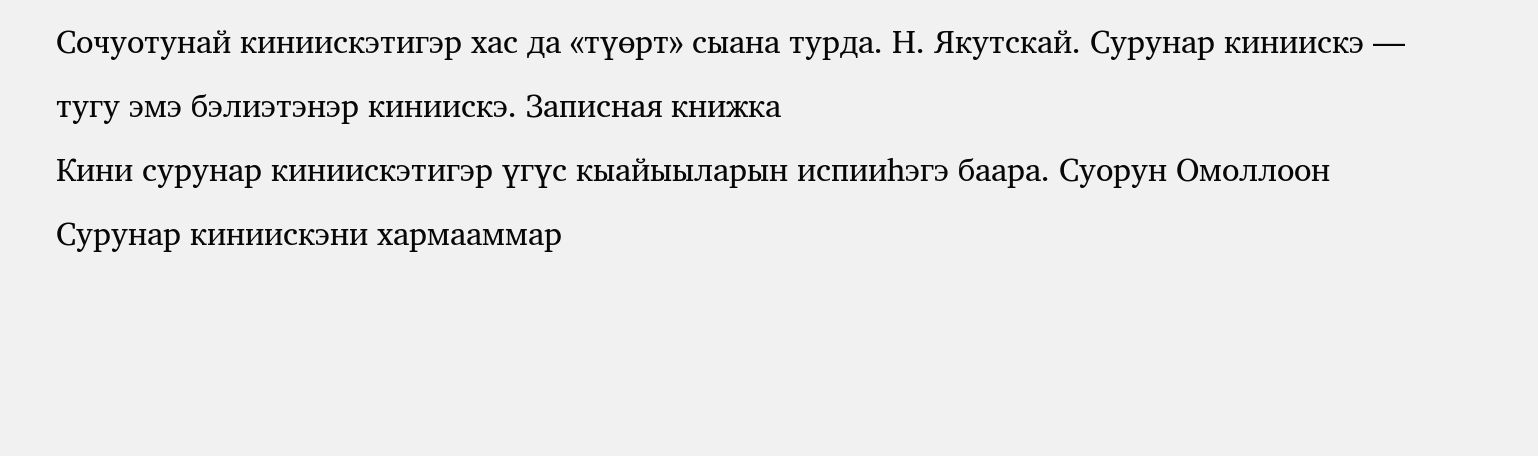Сочуотунай киниискэтигэр хас да «түөрт» сыана турда. Н. Якутскай. Сурунар киниискэ — тугу эмэ бэлиэтэнэр киниискэ. Записная книжка
Кини сурунар киниискэтигэр үгүс кыайыыларын испииһэгэ баара. Суорун Омоллоон
Сурунар киниискэни хармааммар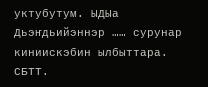уктубутум. ЫДЫа
Дьэҥдьийэннэр …… сурунар киниискэбин ылбыттара. СБТТ.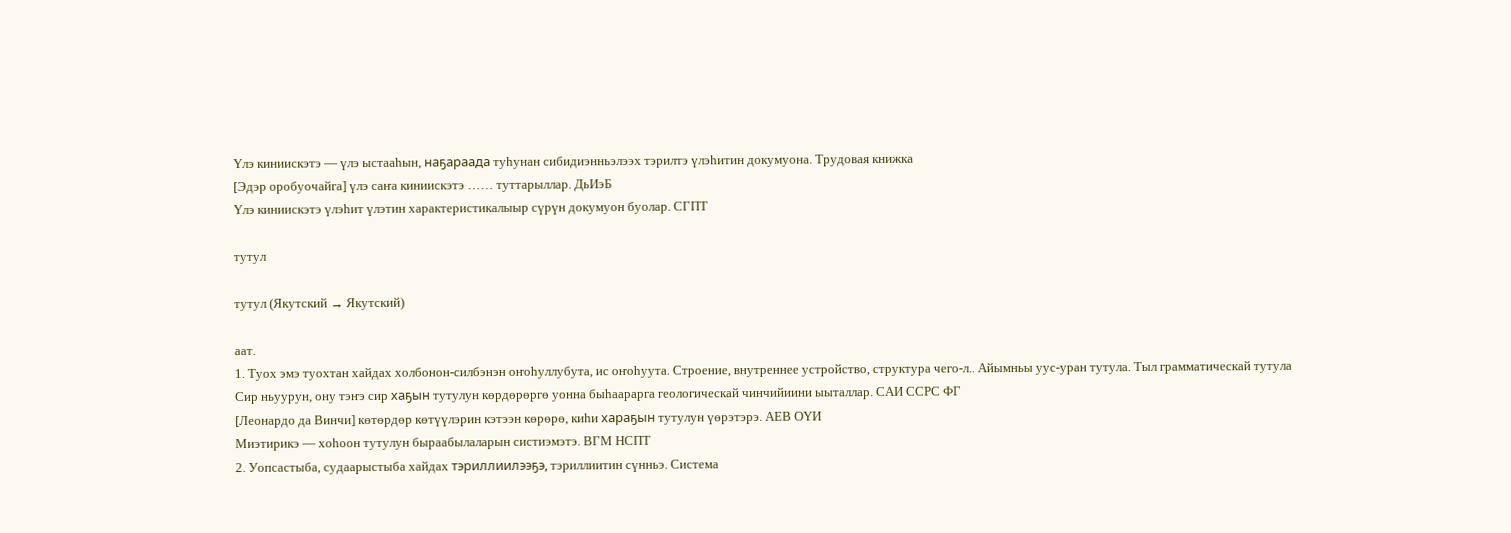Үлэ киниискэтэ — үлэ ыстааһын, наҕараада туһунан сибидиэнньэлээх тэрилтэ үлэһитин докумуона. Трудовая книжка
[Эдэр оробуочайга] үлэ саҥа киниискэтэ …… туттарыллар. ДьИэБ
Үлэ киниискэтэ үлэһит үлэтин характеристикалыыр сүрүн докумуон буолар. СГПТ

тутул

тутул (Якутский → Якутский)

аат.
1. Туох эмэ туохтан хайдах холбонон-силбэнэн оҥоһуллубута, ис оҥоһуута. Строение, внутреннее устройство, структура чего-л.. Айымньы уус-уран тутула. Тыл грамматическай тутула
Сир ньуурун, ону тэҥэ сир хаҕын тутулун көрдөрөргө уонна быһаарарга геологическай чинчийиини ыыталлар. САИ ССРС ФГ
[Леонардо да Винчи] көтөрдөр көтүүлэрин кэтээн көрөрө, киһи хараҕын тутулун үөрэтэрэ. АЕВ ОҮИ
Миэтирикэ — хоһоон тутулун быраабылаларын систиэмэтэ. ВГМ НСПТ
2. Уопсастыба, судаарыстыба хайдах тэриллиилээҕэ, тэриллиитин сүнньэ. Система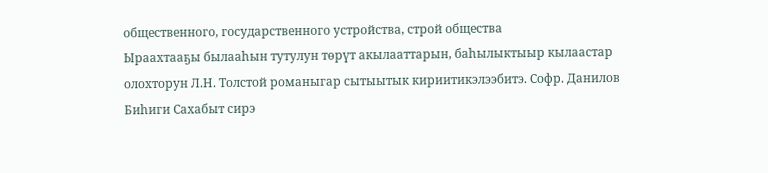общественного, государственного устройства, строй общества
Ыраахтааҕы былааһын тутулун төрүт акылааттарын, баһылыктыыр кылаастар олохторун Л.Н. Толстой романыгар сытыытык кириитикэлээбитэ. Софр. Данилов
Биһиги Сахабыт сирэ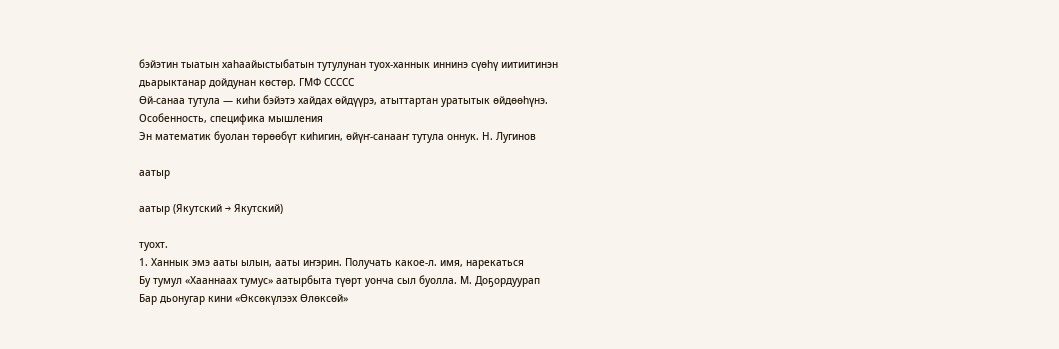бэйэтин тыатын хаһаайыстыбатын тутулунан туох-ханнык иннинэ сүөһү иитиитинэн дьарыктанар дойдунан көстөр. ГМФ ССССС
Өй-санаа тутула — киһи бэйэтэ хайдах өйдүүрэ, атыттартан уратытык өйдөөһүнэ. Особенность, специфика мышления
Эн математик буолан төрөөбүт киһигин, өйүҥ-санааҥ тутула оннук. Н. Лугинов

аатыр

аатыр (Якутский → Якутский)

туохт.
1. Ханнык эмэ ааты ылын, ааты иҥэрин. Получать какое-л. имя, нарекаться
Бу тумул «Хааннаах тумус» аатырбыта түөрт уонча сыл буолла. М. Доҕордуурап
Бар дьонугар кини «Өксөкүлээх Өлөксөй»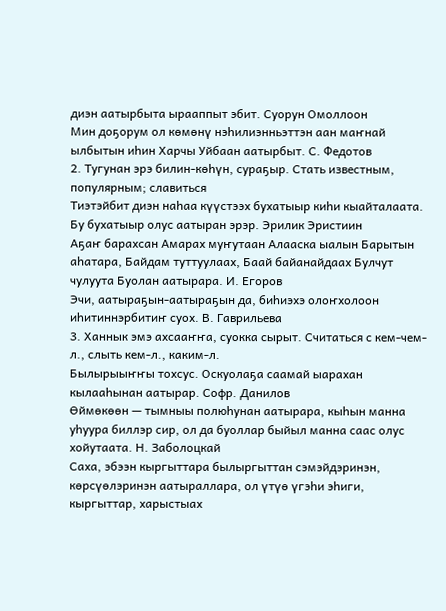диэн аатырбыта ырааппыт эбит. Суорун Омоллоон
Мин доҕорум ол көмөнү нэһилиэнньэттэн аан маҥнай ылбытын иһин Харчы Уйбаан аатырбыт. С. Федотов
2. Тугунан эрэ билин-көһүн, сураҕыр. Стать известным, популярным; славиться
Тиэтэйбит диэн наһаа күүстээх бухатыыр киһи кыайталаата. Бу бухатыыр олус аатыран эрэр. Эрилик Эристиин
Аҕаҥ барахсан Амарах муҥутаан Алааска ыалын Барытын аһатара, Байдам туттуулаах, Баай байанайдаах Булчут чулуута Буолан аатырара. И. Егоров
Эчи, аатыраҕын-аатыраҕын да, биһиэхэ олоҥхолоон иһитиннэрбитиҥ суох. В. Гаврильева
3. Ханнык эмэ ахсааҥҥа, суокка сырыт. Считаться с кем-чем-л., слыть кем-л., каким-л.
Былырыыҥҥы тохсус. Оскуолаҕа саамай ыарахан кылааһынан аатырар. Софр. Данилов
Өймөкөөн — тымныы полюһунан аатырара, кыһын манна уһуура биллэр сир, ол да буоллар быйыл манна саас олус хойутаата. Н. Заболоцкай
Саха, эбээн кыргыттара былыргыттан сэмэйдэринэн, көрсүөлэринэн аатыраллара, ол үтүө үгэһи эһиги, кыргыттар, харыстыах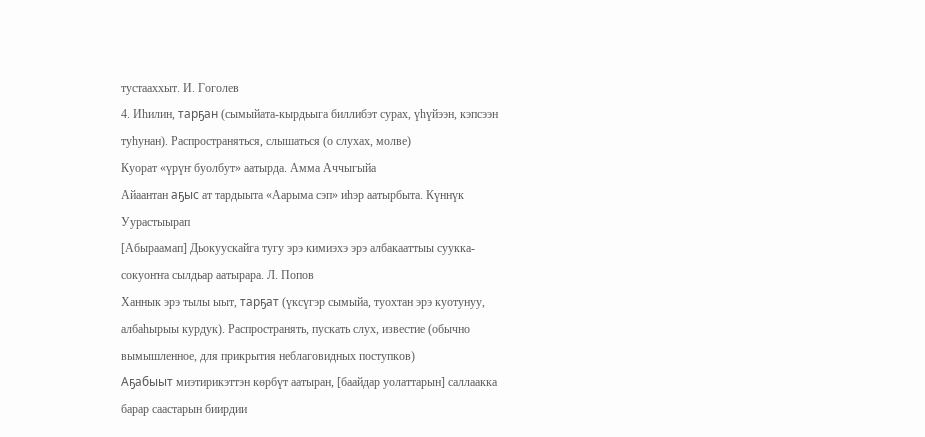тустааххыт. И. Гоголев
4. Иһилин, тарҕан (сымыйата-кырдьыга биллибэт сурах, үһүйээн, кэпсээн туһунан). Распространяться, слышаться (о слухах, молве)
Куорат «үрүҥ буолбут» аатырда. Амма Аччыгыйа
Айаантан аҕыс ат тардыыта «Аарыма сэп» иһэр аатырбыта. Күннүк Уурастыырап
[Абыраамап] Дьокуускайга тугу эрэ кимиэхэ эрэ албакааттыы суукка-сокуоҥҥа сылдьар аатырара. Л. Попов
Ханнык эрэ тылы ыыт, тарҕат (үксүгэр сымыйа, туохтан эрэ куотунуу, албаһырыы курдук). Распространять, пускать слух, известие (обычно вымышленное, для прикрытия неблаговидных поступков)
Аҕабыыт миэтирикэттэн көрбүт аатыран, [баайдар уолаттарын] саллаакка барар саастарын биирдии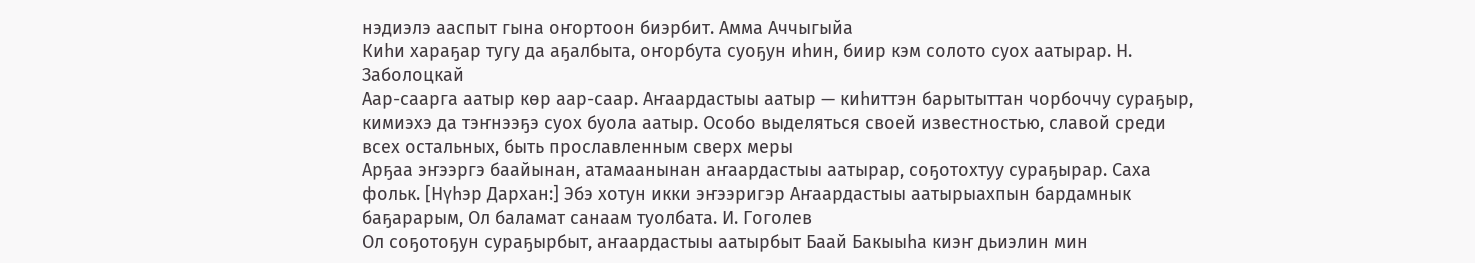нэдиэлэ ааспыт гына оҥортоон биэрбит. Амма Аччыгыйа
Киһи хараҕар тугу да аҕалбыта, оҥорбута суоҕун иһин, биир кэм солото суох аатырар. Н. Заболоцкай
Аар-саарга аатыр көр аар-саар. Аҥаардастыы аатыр — киһиттэн барытыттан чорбоччу сураҕыр, кимиэхэ да тэҥнээҕэ суох буола аатыр. Особо выделяться своей известностью, славой среди всех остальных, быть прославленным сверх меры
Арҕаа эҥээргэ баайынан, атамаанынан аҥаардастыы аатырар, соҕотохтуу сураҕырар. Саха фольк. [Нүһэр Дархан:] Эбэ хотун икки эҥээригэр Аҥаардастыы аатырыахпын бардамнык баҕарарым, Ол баламат санаам туолбата. И. Гоголев
Ол соҕотоҕун сураҕырбыт, аҥаардастыы аатырбыт Баай Бакыыһа киэҥ дьиэлин мин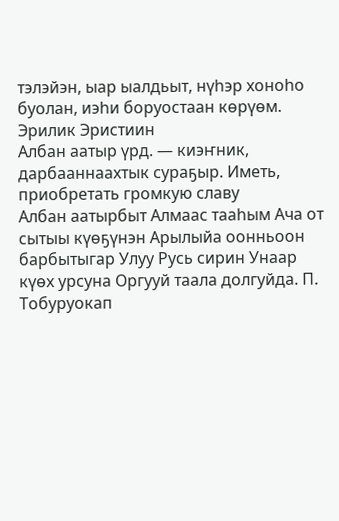тэлэйэн, ыар ыалдьыт, нүһэр хоноһо буолан, иэһи боруостаан көрүөм. Эрилик Эристиин
Албан аатыр үрд. — киэҥник, дарбааннаахтык сураҕыр. Иметь, приобретать громкую славу
Албан аатырбыт Алмаас тааһым Ача от сытыы күөҕүнэн Арылыйа оонньоон барбытыгар Улуу Русь сирин Унаар күөх урсуна Оргууй таала долгуйда. П. Тобуруокап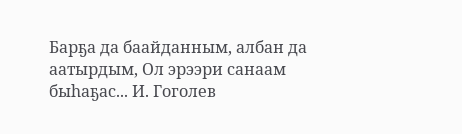Барҕа да баайданным, албан да аатырдым, Ол эрээри санаам быһаҕас... И. Гоголев